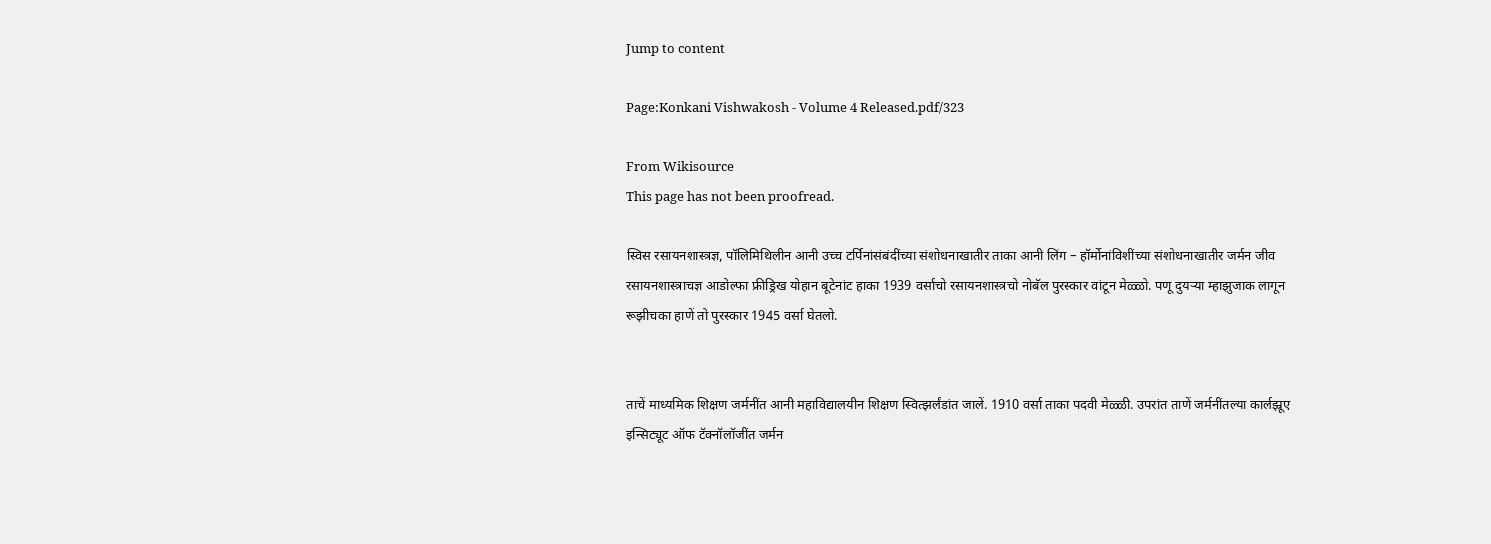Jump to content

Page:Konkani Vishwakosh - Volume 4 Released.pdf/323

From Wikisource
This page has not been proofread.

स्विस रसायनशास्त्रज्ञ, पॉलिमिथिलीन आनी उच्च टर्पिनांसंबंदींच्या संशोधनाखातीर ताका आनी लिंग – हॉर्मोनांविशींच्या संशोधनाखातीर जर्मन जीव रसायनशास्त्राचज्ञ आडोल्फा फ्रीड्रिख योहान बूटेनांट हाका 1939 वर्साचो रसायनशास्त्रचो नोबॅल पुरस्कार वांटून मेळ्ळो. पणू दुयऱ्या म्हाझुजाक लागून रूझीचका हाणें तो पुरस्कार 1945 वर्सा घेतलो.


ताचें माध्यमिक शिक्षण जर्मनींत आनी महाविद्यालयीन शिक्षण स्वित्झर्लंडांत जालें. 1910 वर्सा ताका पदवी मेळ्ळी. उपरांत ताणें जर्मनींतल्या कार्लझ्रूए इन्सिट्यूट ऑफ टॅक्नॉलॉजींत जर्मन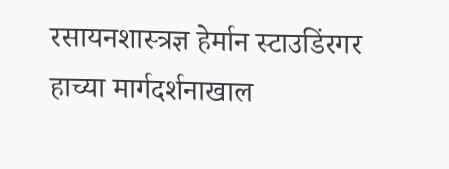रसायनशास्त्रज्ञ हेर्मान स्टाउडिंरगर हाच्या मार्गदर्शनाखाल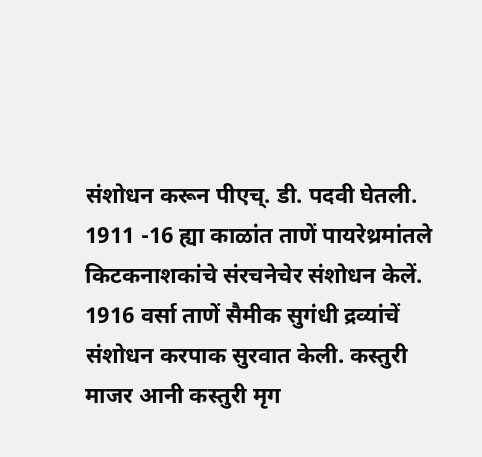संशोधन करून पीएच्. डी. पदवी घेतली. 1911 -16 ह्या काळांत ताणें पायरेथ्रमांतले किटकनाशकांचे संरचनेचेर संशोधन केलें. 1916 वर्सा ताणें सैमीक सुगंधी द्रव्यांचें संशोधन करपाक सुरवात केली. कस्तुरी माजर आनी कस्तुरी मृग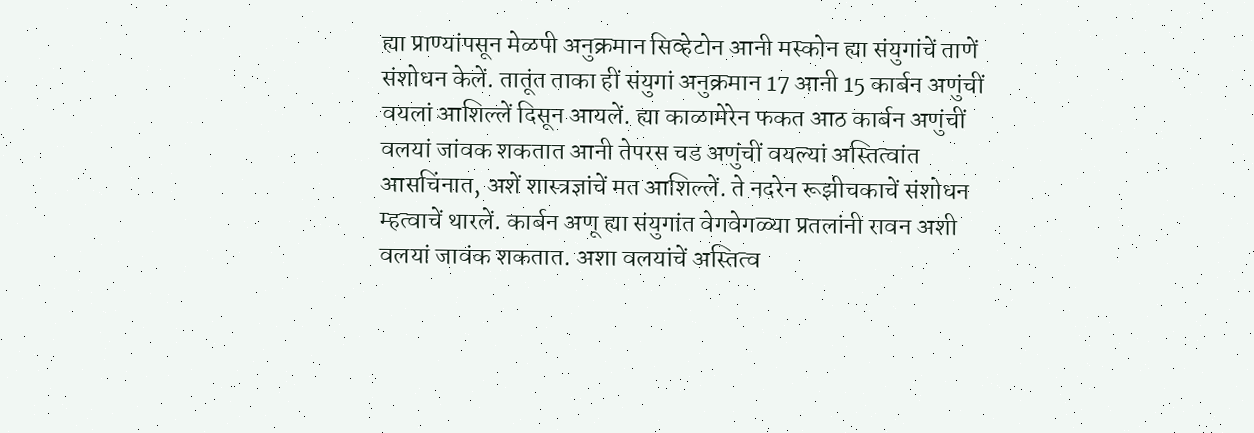ह्या प्राण्यांपसून मेळपी अनुक्रमान सिव्हेटोन आनी मस्कोन ह्या संयुगांचें ताणें संशोधन केलें. तातूंत ताका हीं संयुगां अनुक्रमान 17 आनी 15 कार्बन अणुंचीं वयलां आशिल्लें दिसून आयलें. ह्या काळामेरेन फकत आठ कार्बन अणुंचीं वलयां जांवक शकतात आनी तेपरस चड अणुंचीं वयल्यां अस्तित्वांत आसचिंनात, अशें शास्त्रज्ञांचें मत आशिल्लें. ते नदरेन रूझीचकाचें संशोधन म्हत्वाचें थारलें. कार्बन अणू ह्या संयुगांत वेगवेगळ्या प्रतलांनी रावन अशी वलयां जावंक शकतात. अशा वलयांचें अस्तित्व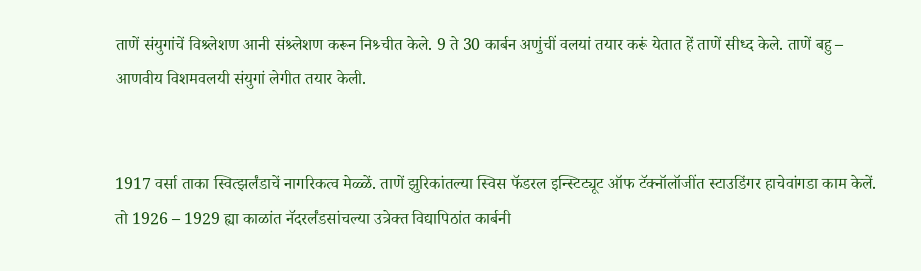ताणें संयुगांचें विश्र्लेशण आनी संश्र्लेशण करून निश्र्चीत केले. 9 ते 30 कार्बन अणुंचीं वलयां तयार करूं येतात हें ताणें सीध्द केले. ताणें बहु – आणवीय विशमवलयी संयुगां लेगीत तयार केली.


1917 वर्सा ताका स्वित्झर्लंडाचें नागरिकत्व मेळ्ळें. ताणें झुरिकांतल्या स्विस फॅडरल इन्स्टिट्यूट ऑफ टॅक्नॉलॉजींत स्टाउडिंगर हाचेवांगडा काम केलें. तो 1926 – 1929 ह्या काळांत नॅदरर्लंडसांचल्या उत्रेक्त विद्यापिठांत कार्बनी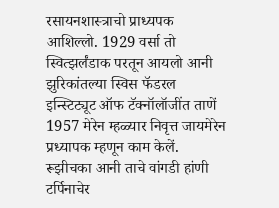रसायनशास्त्राचो प्राध्यपक आशिल्लो. 1929 वर्सा तो स्वित्झर्लंडाक परतून आयलो आनी झुरिकांतल्या स्विस फॅडरल इन्स्टिट्यूट ऑफ टॅक्नॉलॉजींत ताणें 1957 मेरेन म्हळ्यार निवृत्त जायमेरेन प्रध्यापक म्हणून काम केलें. रूझीचका आनी ताचे वांगडी हांणी टर्पिनाचेर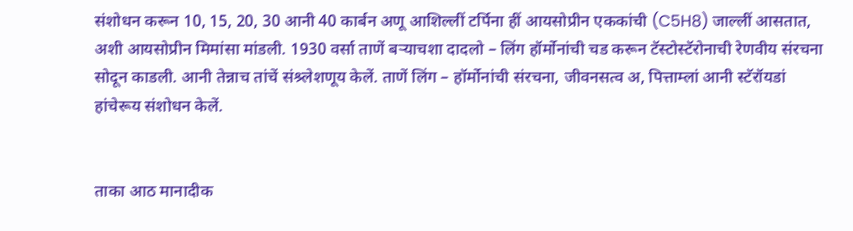संशोधन करून 10, 15, 20, 30 आनी 40 कार्बन अणू आशिल्लीं टर्पिना हीं आयसोप्रीन एककांची (C5H8) जाल्लीं आसतात, अशी आयसोप्रीन मिमांसा मांडली. 1930 वर्सा ताणें बऱ्याचशा दादलो – लिंग हॉर्मोनांची चड करून टॅस्टोस्टॅरोनाची रेणवीय संरचना सोदून काडली. आनी तेन्नाच तांचें संश्र्लेशणूय केलें. ताणें लिंग – हॉर्मोनांची संरचना, जीवनसत्व अ, पित्ताम्लां आनी स्टॅरॉयडां हांचेरूय संशोधन केलें.


ताका आठ मानादीक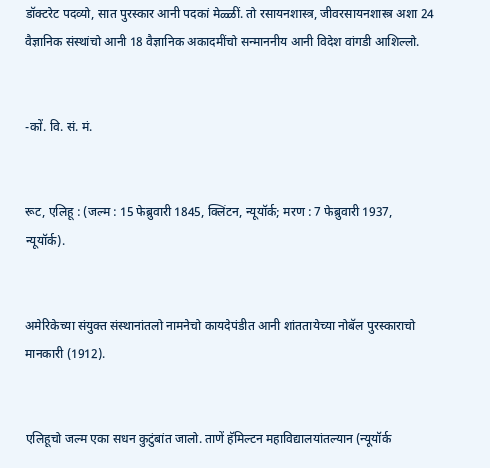डॉक्टरेट पदव्यो, सात पुरस्कार आनी पदकां मेळ्ळीं. तो रसायनशास्त्र, जीवरसायनशास्त्र अशा 24 वैज्ञानिक संस्थांचो आनी 18 वैज्ञानिक अकादमींचो सन्माननीय आनी विदेश वांगडी आशिल्लो.


-कों. वि. सं. मं.


रूट, एलिहू : (जल्म : 15 फेब्रुवारी 1845, क्लिंटन, न्यूयॉर्क; मरण : 7 फेब्रुवारी 1937, न्यूयॉर्क).


अमेरिकेच्या संयुक्त संस्थानांतलो नामनेचो कायदेपंडीत आनी शांततायेच्या नोबॅल पुरस्काराचो मानकारी (1912).


एलिहूचो जल्म एका सधन कुटुंबांत जालो. ताणें हॅमिल्टन महाविद्यालयांतल्यान (न्यूयॉर्क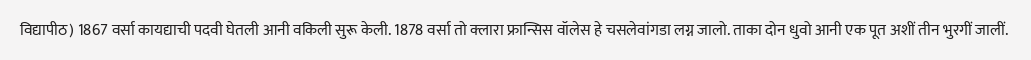विद्यापीठ) 1867 वर्सा कायद्याची पदवी घेतली आनी वकिली सुरू केली. 1878 वर्सा तो क्लारा फ्रान्सिस वॉलेस हे चसलेवांगडा लग्न जालो. ताका दोन धुवो आनी एक पूत अशीं तीन भुरगीं जालीं.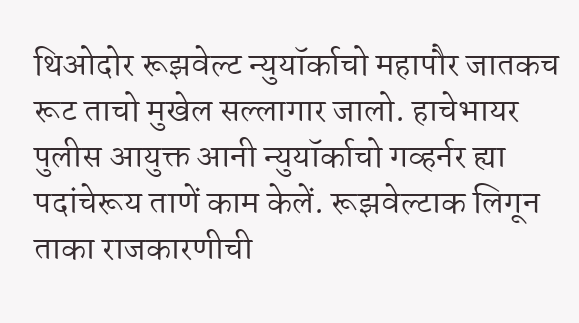थिओदोर रूझवेल्ट न्युयॉर्काचो महापौर जातकच रूट ताचो मुखेल सल्लागार जालो. हाचेभायर पुलीस आयुक्त आनी न्युयॉर्काचो गव्हर्नर ह्या पदांचेरूय ताणें काम केलें. रूझवेल्टाक लिगून ताका राजकारणीची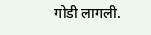गोडी लागली.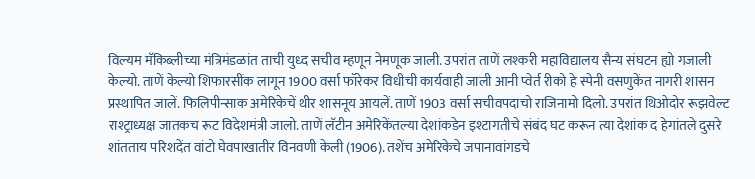विल्यम मॅकिब्लीच्या मंत्रिमंडळांत ताची युध्द सचीव म्हणून नेमणूक जाली. उपरांत ताणें लश्करी महाविद्यालय सैन्य संघटन ह्यो गजाली केल्यो. ताणें केल्यो शिफारसींक लागून 1900 वर्सा फॉरेकर विधीची कार्यवाही जाली आनी प्वेर्त रीको हे स्पेनी वसणुकेंत नागरी शासन प्रस्थापित जालें. फिलिपीन्साक अमेरिकेचें थीर शासनूय आयलें. ताणें 1903 वर्सा सचीवपदाचो राजिनामो दिलो. उपरांत थिओदोर रूझवेल्ट राश्ट्राध्यक्ष जातकच रूट विदेशमंत्री जालो. ताणें लॅटीन अमेरिकेंतल्या देशांकडेन इश्टागतीचे संबंद घट करून त्या देशांक द हेगांतले दुसरे शांतताय परिशदेंत वांटो घेवपाखातीर विनवणी केली (1906). तशेंच अमेरिकेचे जपानावांगडचे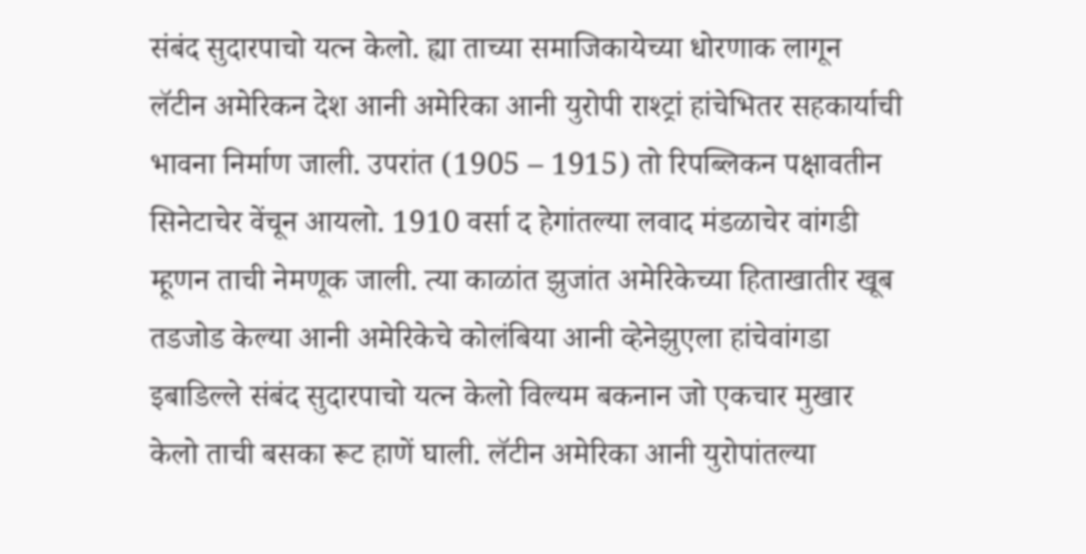संबंद सुदारपाचो यत्न केलो. ह्या ताच्या समाजिकायेच्या धोरणाक लागून लॅटीन अमेरिकन देश आनी अमेरिका आनी युरोपी राश्ट्रां हांचेभितर सहकार्याची भावना निर्माण जाली. उपरांत (1905 – 1915) तो रिपब्लिकन पक्षावतीन सिनेटाचेर वेंचून आयलो. 1910 वर्सा द हेगांतल्या लवाद मंडळाचेर वांगडी म्हूणन ताची नेमणूक जाली. त्या काळांत झुजांत अमेरिकेच्या हिताखातीर खूब तडजोड केल्या आनी अमेरिकेचे कोलंबिया आनी व्हेनेझुएला हांचेवांगडा इबाडिल्ले संबंद सुदारपाचो यत्न केलो विल्यम बकनान जो एकचार मुखार केलो ताची बसका रूट हाणें घाली. लॅटीन अमेरिका आनी युरोपांतल्या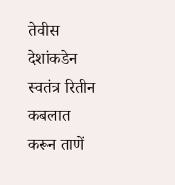तेवीस देशांकडेन स्वतंत्र रितीन कबलात करून ताणें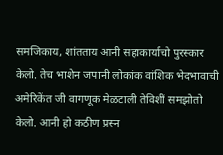समजिकाय, शांतताय आनी सहाकार्याचो पुरस्कार केलो. तेच भाशेन जपानी लोकांक वांशिक भेदभावाची अमेरिकेंत जी वागणूक मेळटाली तेविशीं समझोतो केलो. आनी हो कठीण प्रस्न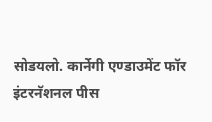सोडयलो. कार्नेगी एण्डाउमेंट फॉर इंटरनॅशनल पीस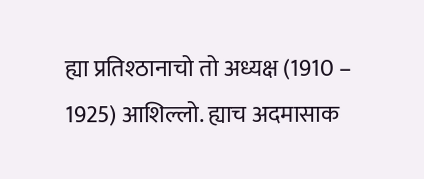ह्या प्रतिश्ठानाचो तो अध्यक्ष (1910 – 1925) आशिल्लो. ह्याच अदमासाक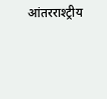आंतरराश्ट्रीय